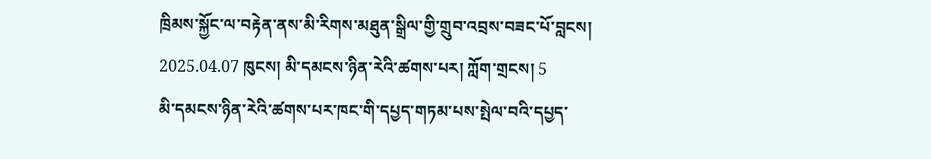ཁྲིམས་སྐྱོང་ལ་བརྟེན་ནས་མི་རིགས་མཐུན་སྒྲིལ་གྱི་གྲུབ་འབྲས་བཟང་པོ་བླངས།
2025.04.07 ཁུངས། མི་དམངས་ཉིན་རེའི་ཚགས་པར། ཀློག་གྲངས། 5
མི་དམངས་ཉིན་རེའི་ཚགས་པར་ཁང་གི་དཔྱད་གཏམ་པས་སྤེལ་བའི་དཔྱད་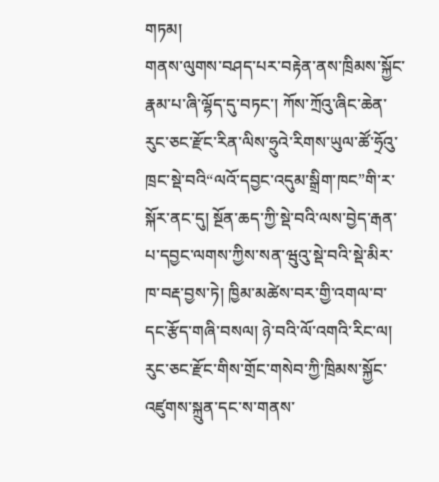གཏམ།
གནས་ལུགས་བཤད་པར་བརྟེན་ནས་ཁྲིམས་སྐྱོང་རྣམ་པ་ཞི་ལྷོད་དུ་བཏང་། ཀོས་ཀྲོའུ་ཞིང་ཆེན་རུང་ཅང་རྫོང་རིན་ལིས་ཧྲུའེ་རིགས་ཡུལ་ཚོ་ཧྲོའུ་ཁྲང་སྡེ་བའི“ལའོ་དབྱང་འདུམ་སྒྲིག་ཁང”གི་ར་སྐོར་ནང་དུ། སྔོན་ཆད་ཀྱི་སྡེ་བའི་ལས་བྱེད་རྒན་པ་དབྱང་ལགས་ཀྱིས་སན་ཝུའུ་སྡེ་བའི་སྡེ་མིར་ཁ་བརྡ་བྱས་ཏེ། ཁྱིམ་མཚེས་བར་གྱི་འགལ་བ་དང་རྩོད་གཞི་བསལ། ཉེ་བའི་ལོ་འགའི་རིང་ལ། རུང་ཅང་རྫོང་གིས་གྲོང་གསེབ་ཀྱི་ཁྲིམས་སྐྱོང་འཛུགས་སྐྲུན་དང་ས་གནས་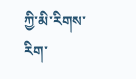ཀྱི་མི་རིགས་རིག་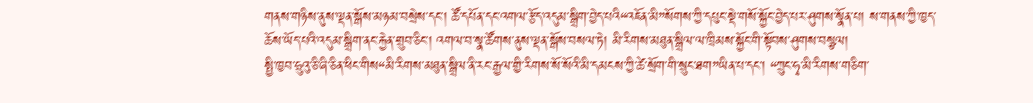གནས་གཉིས་ནུས་ལྡན་སྒོས་མཉམ་བསྲེས་དང་། ཚོ་དཔོན་དང་འགལ་རྩོད་འདུམ་སྒྲིག་བྱེད་པའི“འཇོན་མི”སོགས་ཀྱི་དཔུང་སྡེ་གསོ་སྐྱོང་བྱེད་པར་ཤུགས་སྣོན་པ། ས་གནས་ཀྱི་ཁྱད་ཆོས་ཡོད་པའི་འདུམ་སྒྲིག་ནང་རྐྱེན་གྲུབ་ཅིང་། འགལ་བ་སྣ་ཚོགས་ནུས་ལྡན་སྒོས་བསལ་ཏེ། མི་རིགས་མཐུན་སྒྲིལ་ལ་ཁྲིམས་སྐྱོང་གི་སྟོབས་ཤུགས་བསྩལ།
སྤྱི་ཁྱབ་ཧྲུའུ་ཅི་ཞི་ཅིན་ཕིང་གིས“མི་རིགས་མཐུན་སྒྲིལ་ནི་རང་རྒྱལ་གྱི་རིགས་སོ་སོའི་མི་དམངས་ཀྱི་ཚེ་སྲོག་གི་སྲུང་ཐག”ཡིན་པ་དང་། “ཀྲུང་ཧྭ་མི་རིགས་གཅིག་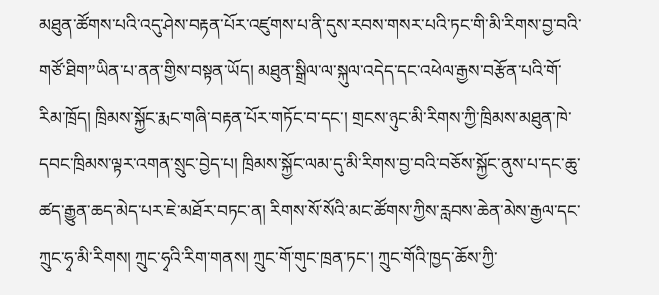མཐུན་ཚོགས་པའི་འདུ་ཤེས་བརྟན་པོར་འཛུགས་པ་ནི་དུས་རབས་གསར་པའི་ཏང་གི་མི་རིགས་བྱ་བའི་གཙོ་ཐིག”ཡིན་པ་ནན་གྱིས་བསྟན་ཡོད། མཐུན་སྒྲིལ་ལ་སྐུལ་འདེད་དང་འཕེལ་རྒྱས་བརྩོན་པའི་གོ་རིམ་ཁྲོད། ཁྲིམས་སྐྱོང་རྨང་གཞི་བརྟན་པོར་གཏོང་བ་དང་། གྲངས་ཉུང་མི་རིགས་ཀྱི་ཁྲིམས་མཐུན་ཁེ་དབང་ཁྲིམས་ལྟར་འགན་སྲུང་བྱེད་པ། ཁྲིམས་སྐྱོང་ལམ་དུ་མི་རིགས་བྱ་བའི་བཅོས་སྐྱོང་ནུས་པ་དང་ཆུ་ཚད་རྒྱུན་ཆད་མེད་པར་ཇེ་མཐོར་བཏང་ན། རིགས་སོ་སོའི་མང་ཚོགས་ཀྱིས་རླབས་ཆེན་མེས་རྒྱལ་དང་ཀྲུང་ཧྭ་མི་རིགས། ཀྲུང་ཧྭའི་རིག་གནས། ཀྲུང་གོ་གུང་ཁྲན་ཏང་། ཀྲུང་གོའི་ཁྱད་ཆོས་ཀྱི་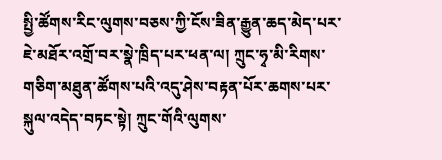སྤྱི་ཚོགས་རིང་ལུགས་བཅས་ཀྱི་ངོས་ཟིན་རྒྱུན་ཆད་མེད་པར་ཇེ་མཐོར་འགྲོ་བར་སྣེ་ཁྲིད་པར་ཕན་ལ། ཀྲུང་ཧྭ་མི་རིགས་གཅིག་མཐུན་ཚོགས་པའི་འདུ་ཤེས་བརྟན་པོར་ཆགས་པར་སྐུལ་འདེད་བཏང་སྟེ། ཀྲུང་གོའི་ལུགས་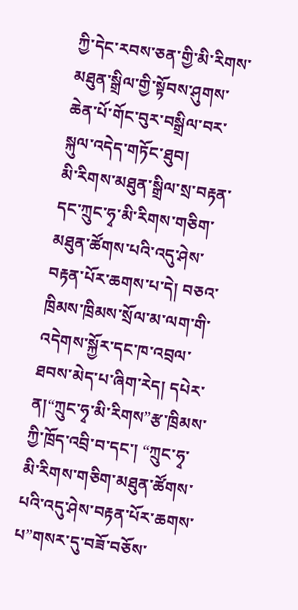ཀྱི་དེང་རབས་ཅན་གྱི་མི་རིགས་མཐུན་སྒྲིལ་གྱི་སྟོབས་ཤུགས་ཆེན་པོ་གོང་བུར་བསྒྲིལ་བར་སྐུལ་འདེད་གཏོང་ཐུབ།
མི་རིགས་མཐུན་སྒྲིལ་སྲ་བརྟན་དང་ཀྲུང་ཧྭ་མི་རིགས་གཅིག་མཐུན་ཚོགས་པའི་འདུ་ཤེས་བརྟན་པོར་ཆགས་པ་དེ། བཅའ་ཁྲིམས་ཁྲིམས་སྲོལ་མ་ལག་གི་འདེགས་སྐྱོར་དང་ཁ་འབྲལ་ཐབས་མེད་པ་ཞིག་རེད། དཔེར་ན།“ཀྲུང་ཧྭ་མི་རིགས”རྩ་ཁྲིམས་ཀྱི་ཁྲོད་འབྲི་བ་དང་། “ཀྲུང་ཧྭ་མི་རིགས་གཅིག་མཐུན་ཚོགས་པའི་འདུ་ཤེས་བརྟན་པོར་ཆགས་པ”གསར་དུ་བཟོ་བཅོས་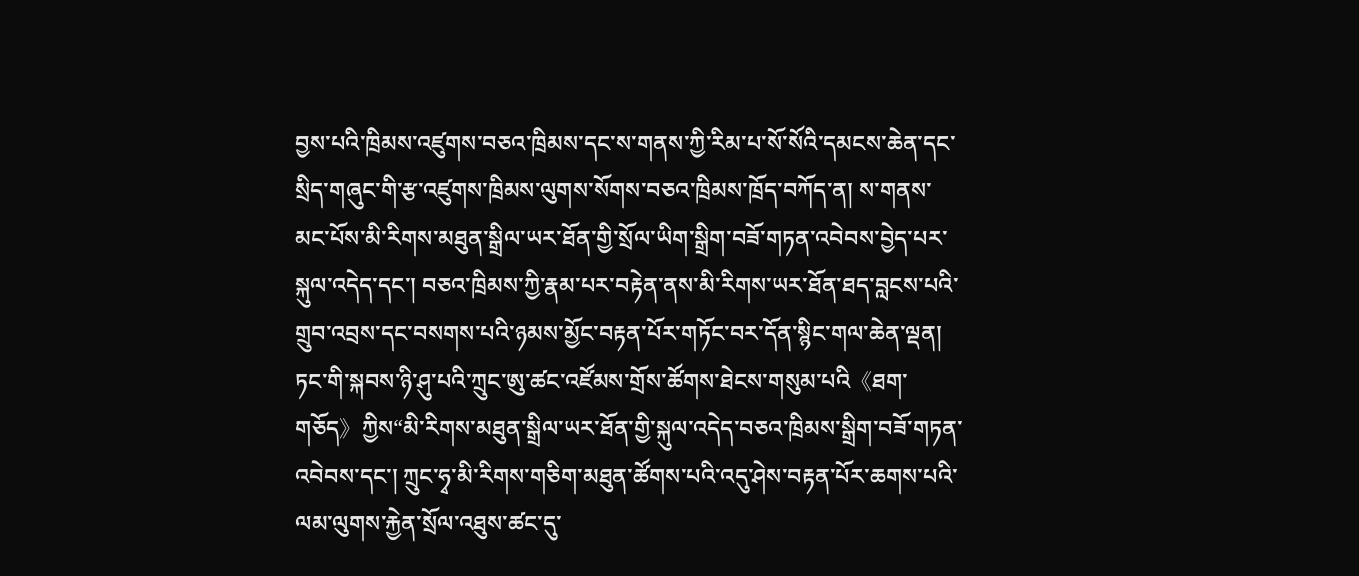བྱས་པའི་ཁྲིམས་འཛུགས་བཅའ་ཁྲིམས་དང་ས་གནས་ཀྱི་རིམ་པ་སོ་སོའི་དམངས་ཆེན་དང་སྲིད་གཞུང་གི་རྩ་འཛུགས་ཁྲིམས་ལུགས་སོགས་བཅའ་ཁྲིམས་ཁྲོད་བཀོད་ན། ས་གནས་མང་པོས་མི་རིགས་མཐུན་སྒྲིལ་ཡར་ཐོན་གྱི་སྲོལ་ཡིག་སྒྲིག་བཟོ་གཏན་འབེབས་བྱེད་པར་སྐུལ་འདེད་དང་། བཅའ་ཁྲིམས་ཀྱི་རྣམ་པར་བརྟེན་ནས་མི་རིགས་ཡར་ཐོན་ཐད་བླངས་པའི་གྲུབ་འབྲས་དང་བསགས་པའི་ཉམས་མྱོང་བརྟན་པོར་གཏོང་བར་དོན་སྙིང་གལ་ཆེན་ལྡན། ཏང་གི་སྐབས་ཉི་ཤུ་པའི་ཀྲུང་ཨུ་ཚང་འཛོམས་གྲོས་ཚོགས་ཐེངས་གསུམ་པའི《ཐག་གཅོད》ཀྱིས“མི་རིགས་མཐུན་སྒྲིལ་ཡར་ཐོན་གྱི་སྐུལ་འདེད་བཅའ་ཁྲིམས་སྒྲིག་བཟོ་གཏན་འབེབས་དང་། ཀྲུང་ཧྭ་མི་རིགས་གཅིག་མཐུན་ཚོགས་པའི་འདུ་ཤེས་བརྟན་པོར་ཆགས་པའི་ལམ་ལུགས་རྐྱེན་སྲོལ་འཐུས་ཚང་དུ་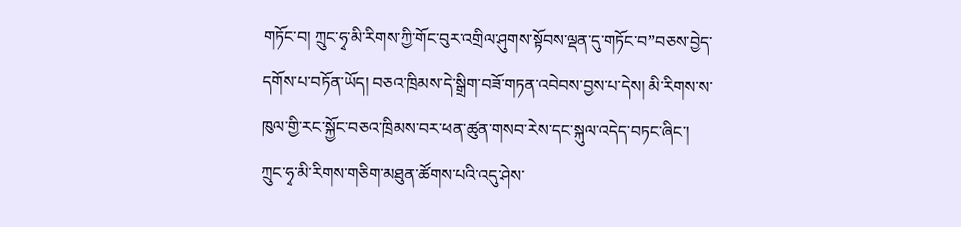གཏོང་བ། ཀྲུང་ཧྭ་མི་རིགས་ཀྱི་གོང་བུར་འགྲིལ་ཤུགས་སྟོབས་ལྡན་དུ་གཏོང་བ”བཅས་བྱེད་དགོས་པ་བཏོན་ཡོད། བཅའ་ཁྲིམས་དེ་སྒྲིག་བཟོ་གཏན་འབེབས་བྱས་པ་དེས། མི་རིགས་ས་ཁུལ་གྱི་རང་སྐྱོང་བཅའ་ཁྲིམས་བར་ཕན་ཚུན་གསབ་རེས་དང་སྐུལ་འདེད་བཏང་ཞིང་། ཀྲུང་ཧྭ་མི་རིགས་གཅིག་མཐུན་ཚོགས་པའི་འདུ་ཤེས་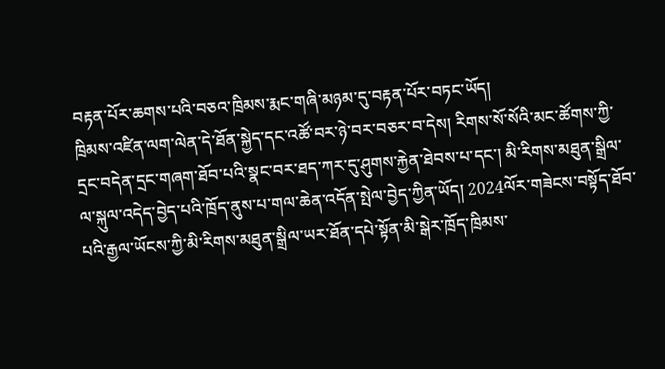བརྟན་པོར་ཆགས་པའི་བཅའ་ཁྲིམས་རྨང་གཞི་མཉམ་དུ་བརྟན་པོར་བཏང་ཡོད།
ཁྲིམས་འཛིན་ལག་ལེན་དེ་ཐོན་སྐྱེད་དང་འཚོ་བར་ཉེ་བར་བཅར་བ་དེས། རིགས་སོ་སོའི་མང་ཚོགས་ཀྱི་དྲང་བདེན་དྲང་གཞག་ཐོབ་པའི་སྣང་བར་ཐད་ཀར་དུ་ཤུགས་རྐྱེན་ཐེབས་པ་དང་། མི་རིགས་མཐུན་སྒྲིལ་ལ་སྐུལ་འདེད་བྱེད་པའི་ཁྲོད་ནུས་པ་གལ་ཆེན་འདོན་སྤེལ་བྱེད་ཀྱིན་ཡོད། 2024ལོར་གཟེངས་བསྟོད་ཐོབ་པའི་རྒྱལ་ཡོངས་ཀྱི་མི་རིགས་མཐུན་སྒྲིལ་ཡར་ཐོན་དཔེ་སྟོན་མི་སྒེར་ཁྲོད་ཁྲིམས་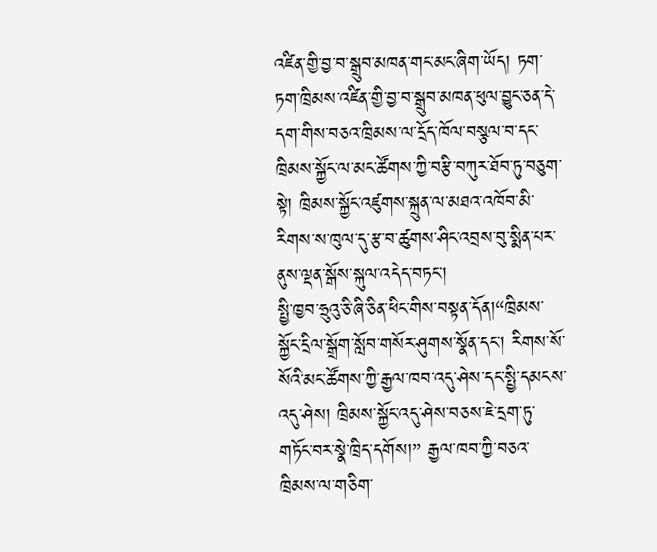འཛིན་གྱི་བྱ་བ་སྒྲུབ་མཁན་གང་མང་ཞིག་ཡོད། ཏག་ཏག་ཁྲིམས་འཛིན་གྱི་བྱ་བ་སྒྲུབ་མཁན་ཕུལ་བྱུང་ཅན་དེ་དག་གིས་བཅའ་ཁྲིམས་ལ་དྲོད་ཁོལ་བསྩལ་བ་དང་ཁྲིམས་སྐྱོང་ལ་མང་ཚོགས་ཀྱི་བརྩི་བཀུར་ཐོབ་ཏུ་བཅུག་སྟེ། ཁྲིམས་སྐྱོང་འཛུགས་སྐྲུན་ལ་མཐའ་འཁོབ་མི་རིགས་ས་ཁུལ་དུ་རྩ་བ་ཚུགས་ཤིང་འབྲས་བུ་སྨིན་པར་ནུས་ལྡན་སྒོས་སྐུལ་འདེད་བཏང་།
སྤྱི་ཁྱབ་ཧྲུའུ་ཅི་ཞི་ཅིན་ཕིང་གིས་བསྟན་དོན།“ཁྲིམས་སྐྱོང་དྲིལ་སྒྲོག་སློབ་གསོར་ཤུགས་སྣོན་དང་། རིགས་སོ་སོའི་མང་ཚོགས་ཀྱི་རྒྱལ་ཁབ་འདུ་ཤེས་དང་སྤྱི་དམངས་འདུ་ཤེས། ཁྲིམས་སྐྱོང་འདུ་ཤེས་བཅས་ཇེ་དྲག་ཏུ་གཏོང་བར་སྣེ་ཁྲིད་དགོས།” རྒྱལ་ཁབ་ཀྱི་བཅའ་ཁྲིམས་ལ་གཅིག་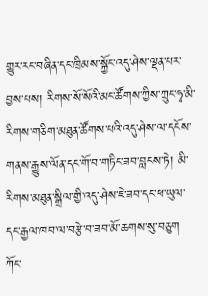གྱུར་རང་བཞིན་དང་ཁྲིམས་སྐྱོང་འདུ་ཤེས་ལྡན་པར་བྱས་པས། རིགས་སོ་སོའི་མང་ཚོགས་ཀྱིས་ཀྲུང་ཧྭ་མི་རིགས་གཅིག་མཐུན་ཚོགས་པའི་འདུ་ཤེས་ལ་དངོས་གནས་རྒྱུས་ལོན་དང་གོ་བ་གཏིང་ཟབ་བླངས་ཏེ། མི་རིགས་མཐུན་སྒྲིལ་གྱི་འདུ་ཤེས་ཇེ་ཟབ་དང་ཕ་ཡུལ་དང་རྒྱལ་ཁབ་ལ་བརྩེ་བ་ཟབ་མོ་ཆགས་སུ་བཅུག ཀོང་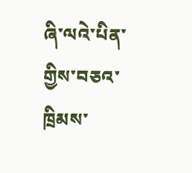ཞི་ལའེ་པིན་གྱིས་བཅའ་ཁྲིམས་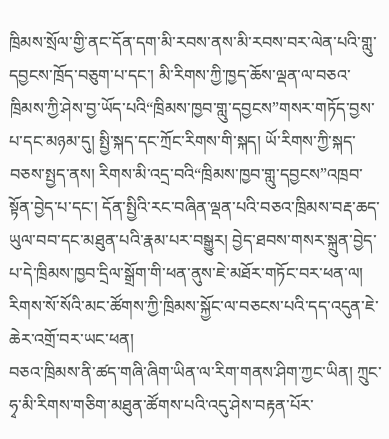ཁྲིམས་སྲོལ་གྱི་ནང་དོན་དག་མི་རབས་ནས་མི་རབས་བར་ལེན་པའི་གླུ་དབྱངས་ཁྲོད་བཅུག་པ་དང་། མི་རིགས་ཀྱི་ཁྱད་ཆོས་ལྡན་ལ་བཅའ་ཁྲིམས་ཀྱི་ཤེས་བྱ་ཡོད་པའི“ཁྲིམས་ཁྱབ་གླུ་དབྱངས”གསར་གཏོད་བྱས་པ་དང་མཉམ་དུ། སྤྱི་སྐད་དང་ཀྲོང་རིགས་གི་སྐད། ཡོ་རིགས་ཀྱི་སྐད་བཅས་སྤྱད་ནས། རིགས་མི་འདྲ་བའི“ཁྲིམས་ཁྱབ་གླུ་དབྱངས”འཁྲབ་སྟོན་བྱེད་པ་དང་། དོན་སྤྱིའི་རང་བཞིན་ལྡན་པའི་བཅའ་ཁྲིམས་བརྡ་ཆད་ཡུལ་བབ་དང་མཐུན་པའི་རྣམ་པར་བསྒྱུར། བྱེད་ཐབས་གསར་སྐྲུན་བྱེད་པ་དེ་ཁྲིམས་ཁྱབ་དྲིལ་སྒྲོག་གི་ཕན་ནུས་ཇེ་མཐོར་གཏོང་བར་ཕན་ལ། རིགས་སོ་སོའི་མང་ཚོགས་ཀྱི་ཁྲིམས་སྐྱོང་ལ་བཅངས་པའི་དད་འདུན་ཇེ་ཆེར་འགྲོ་བར་ཡང་ཕན།
བཅའ་ཁྲིམས་ནི་ཚད་གཞི་ཞིག་ཡིན་ལ་རིག་གནས་ཤིག་ཀྱང་ཡིན། ཀྲུང་ཧྭ་མི་རིགས་གཅིག་མཐུན་ཚོགས་པའི་འདུ་ཤེས་བརྟན་པོར་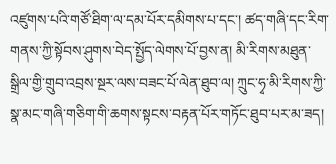འཛུགས་པའི་གཙོ་ཐིག་ལ་དམ་པོར་དམིགས་པ་དང་། ཚད་གཞི་དང་རིག་གནས་ཀྱི་སྟོབས་ཤུགས་བེད་སྤྱོད་ལེགས་པོ་བྱས་ན། མི་རིགས་མཐུན་སྒྲིལ་གྱི་གྲུབ་འབྲས་སྔར་ལས་བཟང་པོ་ལེན་ཐུབ་ལ། ཀྲུང་ཧྭ་མི་རིགས་ཀྱི་སྣ་མང་གཞི་གཅིག་གི་ཆགས་སྟངས་བརྟན་པོར་གཏོང་ཐུབ་པར་མ་ཟད།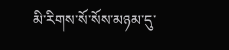མི་རིགས་སོ་སོས་མཉམ་དུ་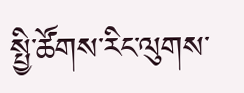སྤྱི་ཚོགས་རིང་ལུགས་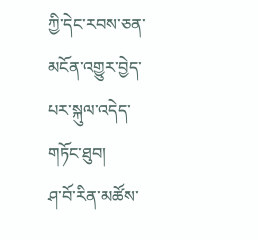ཀྱི་དེང་རབས་ཅན་མངོན་འགྱུར་བྱེད་པར་སྐུལ་འདེད་གཏོང་ཐུབ།
ཤ་བོ་རིན་མཚོས་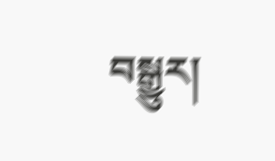བསྒྱུར།